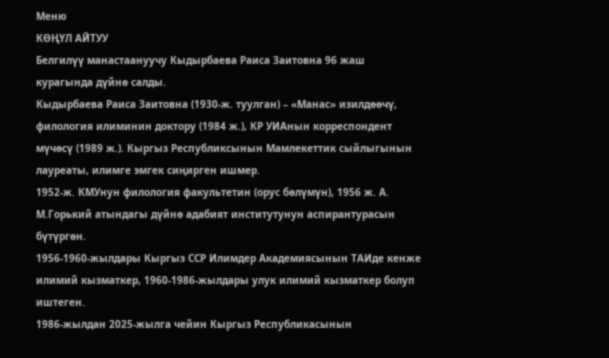Меню
КӨҢҮЛ АЙТУУ
Белгилүү манастаануучу Кыдырбаева Раиса Заитовна 96 жаш курагында дүйнө салды.
Кыдырбаева Раиса Заитовна (1930-ж. туулган) – «Манас» изилдөөчү, филология илиминин доктору (1984 ж.), КР УИАнын корреспондент мүчөсү (1989 ж.). Кыргыз Республиксынын Мамлекеттик сыйлыгынын лауреаты, илимге эмгек сиңирген ишмер.
1952-ж. КМУнун филология факультетин (орус бөлүмүн), 1956 ж. А. М.Горький атындагы дүйнө адабият институтунун аспирантурасын бүтүргөн.
1956-1960-жылдары Кыргыз ССР Илимдер Академиясынын ТАИде кенже илимий кызматкер, 1960-1986-жылдары улук илимий кызматкер болуп иштеген.
1986-жылдан 2025-жылга чейин Кыргыз Республикасынын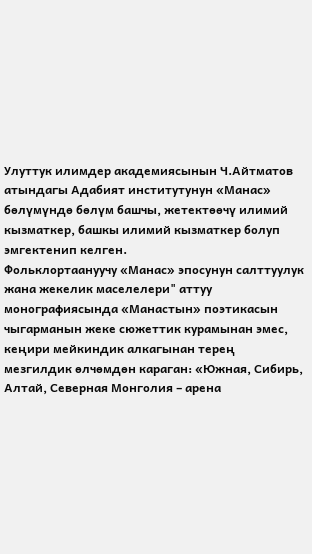Улуттук илимдер академиясынын Ч.Айтматов атындагы Адабият институтунун «Манас» бөлүмүндө бөлүм башчы, жетектөөчү илимий кызматкер, башкы илимий кызматкер болуп эмгектенип келген.
Фольклортаануучу «Манас» эпосунун салттуулук жана жекелик маселелери" аттуу монографиясында «Манастын» поэтикасын чыгарманын жеке сюжеттик курамынан эмес, кеңири мейкиндик алкагынан терең мезгилдик ѳлчѳмдѳн караган: «Южная, Сибирь, Алтай, Северная Монголия – арена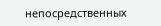непосредственных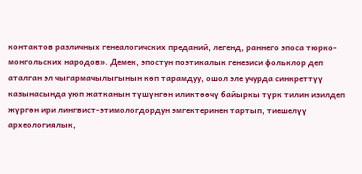контактов различных генеалогичских преданий, легенд, раннего эпоса тюрко-монгольских народов». Демек, эпостун поэтикалык генезиси фольклор деп аталган эл чыгармачылыгынын кѳп тарамдуу, ошол эле учурда синкреттүү казынасында уюп жатканын түшүнгѳн иликтѳѳчү байыркы түрк тилин изилдеп жүргѳн ири лингвист-этимологдордун эмгектеринен тартып, тиешелүү археологиялык,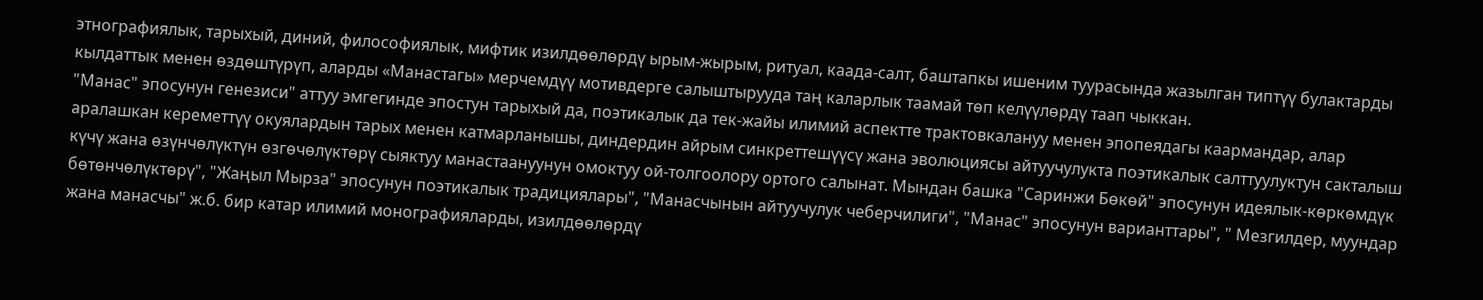этнографиялык, тарыхый, диний, философиялык, мифтик изилдѳѳлѳрдү ырым-жырым, ритуал, каада-салт, баштапкы ишеним туурасында жазылган типтүү булактарды кылдаттык менен ѳздѳштүрүп, аларды «Манастагы» мерчемдүү мотивдерге салыштырууда таң каларлык таамай тѳп келүүлѳрдү таап чыккан.
"Манас" эпосунун генезиси" аттуу эмгегинде эпостун тарыхый да, поэтикалык да тек-жайы илимий аспектте трактовкалануу менен эпопеядагы каармандар, алар аралашкан кереметтүү окуялардын тарых менен катмарланышы, диндердин айрым синкреттешүүсү жана эволюциясы айтуучулукта поэтикалык салттуулуктун сакталыш күчү жана өзүнчөлүктүн өзгөчөлүктөрү сыяктуу манастаануунун омоктуу ой-толгоолору ортого салынат. Мындан башка "Саринжи Бөкөй" эпосунун идеялык-көркөмдүк бөтөнчөлүктөрү", "Жаңыл Мырза" эпосунун поэтикалык традициялары", "Манасчынын айтуучулук чеберчилиги", "Манас" эпосунун варианттары", " Мезгилдер, муундар жана манасчы" ж.б. бир катар илимий монографияларды, изилдөөлөрдү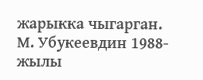жарыкка чыгарган.
М. Убукеевдин 1988-жылы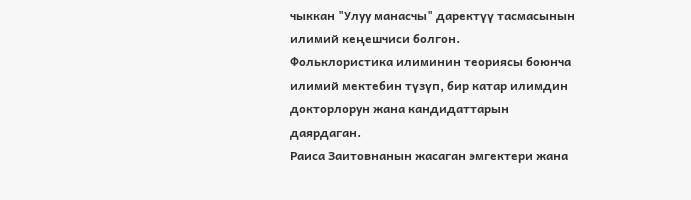чыккан "Улуу манасчы" даректүү тасмасынын илимий кеңешчиси болгон.
Фольклористика илиминин теориясы боюнча илимий мектебин түзүп, бир катар илимдин докторлорун жана кандидаттарын даярдаган.
Раиса Заитовнанын жасаган эмгектери жана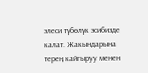элеси түбөлүк эсибизде калат. Жакындарына терең кайгыруу менен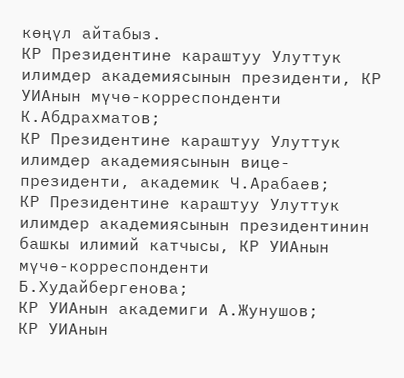көңүл айтабыз.
КР Президентине караштуу Улуттук илимдер академиясынын президенти, КР УИАнын мүчө-корреспонденти К.Абдрахматов;
КР Президентине караштуу Улуттук илимдер академиясынын вице-президенти, академик Ч.Арабаев;
КР Президентине караштуу Улуттук илимдер академиясынын президентинин башкы илимий катчысы, КР УИАнын мүчө-корреспонденти Б.Худайбергенова;
КР УИАнын академиги А.Жунушов;
КР УИАнын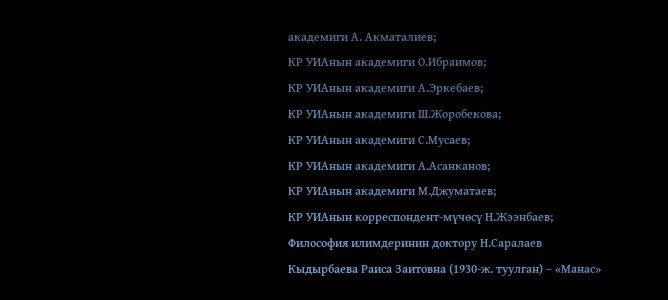академиги А. Акматалиев;
КР УИАнын академиги О.Ибраимов;
КР УИАнын академиги А.Эркебаев;
КР УИАнын академиги Ш.Жоробекова;
КР УИАнын академиги С.Мусаев;
КР УИАнын академиги А.Асанканов;
КР УИАнын академиги М.Джуматаев;
КР УИАнын корреспондент-мүчөсү Н.Жээнбаев;
Философия илимдеринин доктору Н.Саралаев
Кыдырбаева Раиса Заитовна (1930-ж. туулган) – «Манас»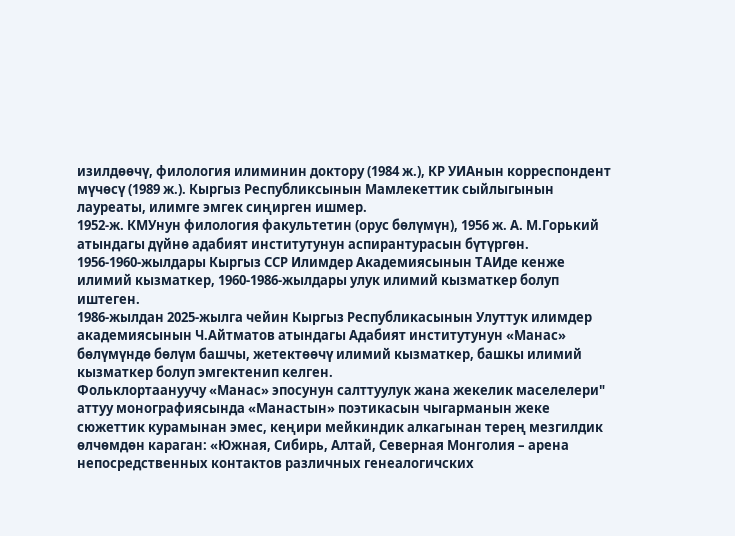изилдөөчү, филология илиминин доктору (1984 ж.), КР УИАнын корреспондент мүчөсү (1989 ж.). Кыргыз Республиксынын Мамлекеттик сыйлыгынын лауреаты, илимге эмгек сиңирген ишмер.
1952-ж. КМУнун филология факультетин (орус бөлүмүн), 1956 ж. А. М.Горький атындагы дүйнө адабият институтунун аспирантурасын бүтүргөн.
1956-1960-жылдары Кыргыз ССР Илимдер Академиясынын ТАИде кенже илимий кызматкер, 1960-1986-жылдары улук илимий кызматкер болуп иштеген.
1986-жылдан 2025-жылга чейин Кыргыз Республикасынын Улуттук илимдер академиясынын Ч.Айтматов атындагы Адабият институтунун «Манас» бөлүмүндө бөлүм башчы, жетектөөчү илимий кызматкер, башкы илимий кызматкер болуп эмгектенип келген.
Фольклортаануучу «Манас» эпосунун салттуулук жана жекелик маселелери" аттуу монографиясында «Манастын» поэтикасын чыгарманын жеке сюжеттик курамынан эмес, кеңири мейкиндик алкагынан терең мезгилдик ѳлчѳмдѳн караган: «Южная, Сибирь, Алтай, Северная Монголия – арена непосредственных контактов различных генеалогичских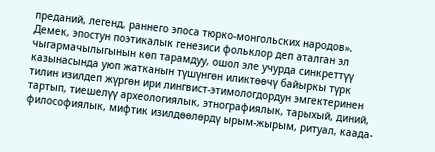преданий, легенд, раннего эпоса тюрко-монгольских народов». Демек, эпостун поэтикалык генезиси фольклор деп аталган эл чыгармачылыгынын кѳп тарамдуу, ошол эле учурда синкреттүү казынасында уюп жатканын түшүнгѳн иликтѳѳчү байыркы түрк тилин изилдеп жүргѳн ири лингвист-этимологдордун эмгектеринен тартып, тиешелүү археологиялык, этнографиялык, тарыхый, диний, философиялык, мифтик изилдѳѳлѳрдү ырым-жырым, ритуал, каада-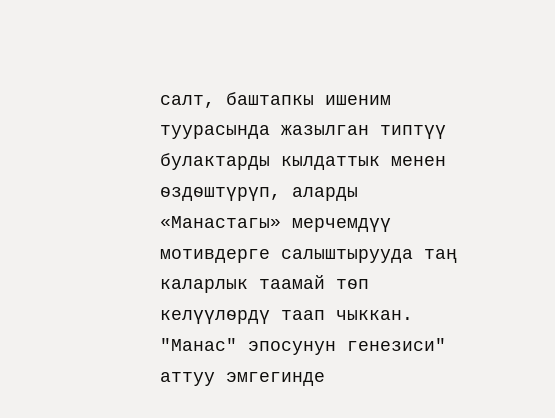салт, баштапкы ишеним туурасында жазылган типтүү булактарды кылдаттык менен ѳздѳштүрүп, аларды «Манастагы» мерчемдүү мотивдерге салыштырууда таң каларлык таамай тѳп келүүлѳрдү таап чыккан.
"Манас" эпосунун генезиси" аттуу эмгегинде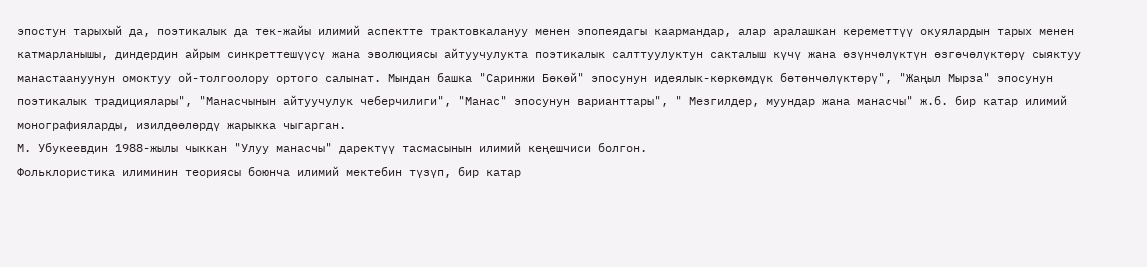эпостун тарыхый да, поэтикалык да тек-жайы илимий аспектте трактовкалануу менен эпопеядагы каармандар, алар аралашкан кереметтүү окуялардын тарых менен катмарланышы, диндердин айрым синкреттешүүсү жана эволюциясы айтуучулукта поэтикалык салттуулуктун сакталыш күчү жана өзүнчөлүктүн өзгөчөлүктөрү сыяктуу манастаануунун омоктуу ой-толгоолору ортого салынат. Мындан башка "Саринжи Бөкөй" эпосунун идеялык-көркөмдүк бөтөнчөлүктөрү", "Жаңыл Мырза" эпосунун поэтикалык традициялары", "Манасчынын айтуучулук чеберчилиги", "Манас" эпосунун варианттары", " Мезгилдер, муундар жана манасчы" ж.б. бир катар илимий монографияларды, изилдөөлөрдү жарыкка чыгарган.
М. Убукеевдин 1988-жылы чыккан "Улуу манасчы" даректүү тасмасынын илимий кеңешчиси болгон.
Фольклористика илиминин теориясы боюнча илимий мектебин түзүп, бир катар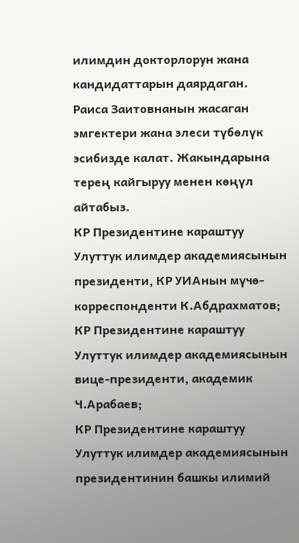илимдин докторлорун жана кандидаттарын даярдаган.
Раиса Заитовнанын жасаган эмгектери жана элеси түбөлүк эсибизде калат. Жакындарына терең кайгыруу менен көңүл айтабыз.
КР Президентине караштуу Улуттук илимдер академиясынын президенти, КР УИАнын мүчө-корреспонденти К.Абдрахматов;
КР Президентине караштуу Улуттук илимдер академиясынын вице-президенти, академик Ч.Арабаев;
КР Президентине караштуу Улуттук илимдер академиясынын президентинин башкы илимий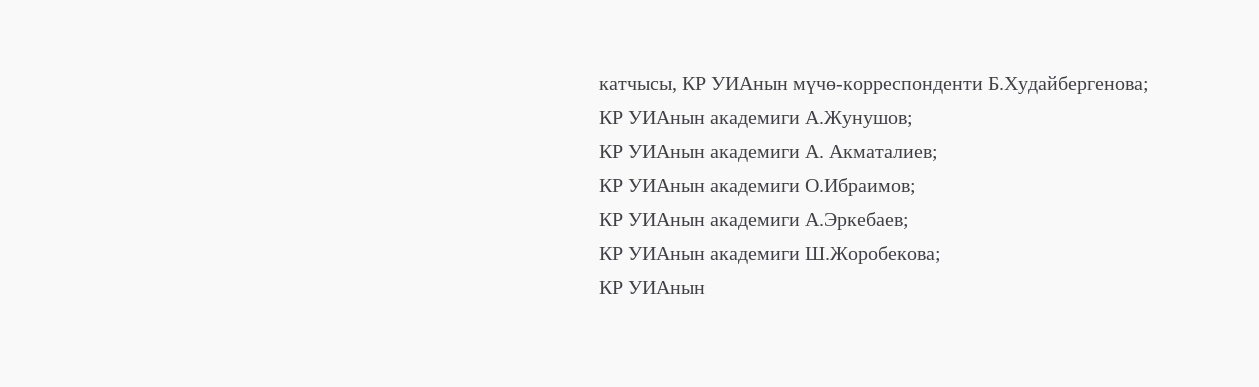катчысы, КР УИАнын мүчө-корреспонденти Б.Худайбергенова;
КР УИАнын академиги А.Жунушов;
КР УИАнын академиги А. Акматалиев;
КР УИАнын академиги О.Ибраимов;
КР УИАнын академиги А.Эркебаев;
КР УИАнын академиги Ш.Жоробекова;
КР УИАнын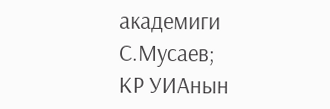академиги С.Мусаев;
КР УИАнын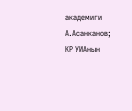академиги А.Асанканов;
КР УИАнын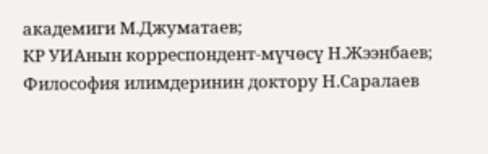академиги М.Джуматаев;
КР УИАнын корреспондент-мүчөсү Н.Жээнбаев;
Философия илимдеринин доктору Н.Саралаев